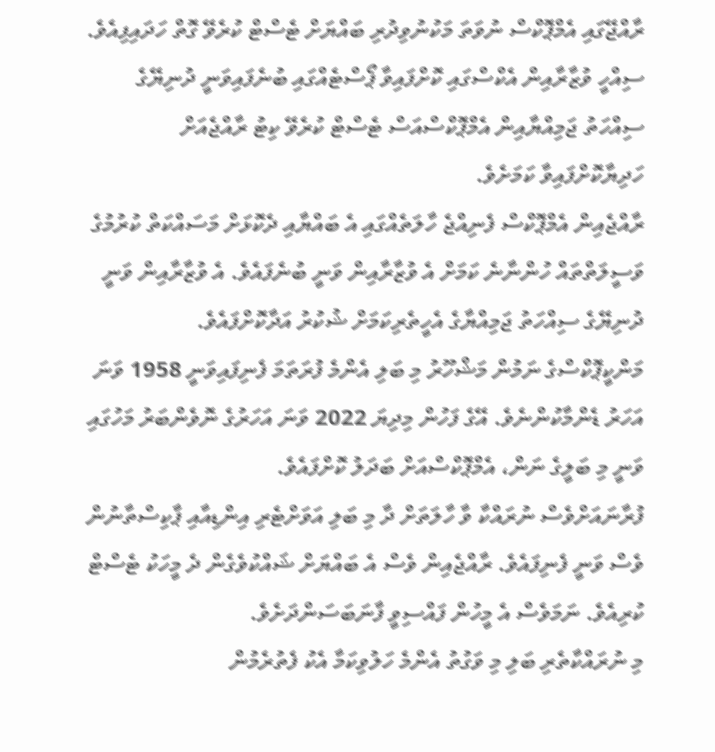ރާއްޖޭގައި އެމްޕޮކްސް ނުވަތަ މަކުނުވިދުރި ބައްޔަށް ޓެސްޓް ކުރެވޭ ގޮތް ހަދައިފިއެވެ.
ސިއްހީ ވުޒާރާއިން އެކްސްގައި ކޮށްފައިވާ ޕޯސްޓެއްގައި ބުނެފައިވަނީ ދުނިޔޭގެ ސިއްހަތު ޖަމިއްޔާއިން އެމްޕޮކްސްއަސް ޓެސްޓް ކުރެވޭ ކިޓު ރާއްޖެއަށް ހަދިޔާކޮށްފައިވާ ކަމަށެވެ.
ރާއްޖެއިން އެމްޕޮކްސް ފެނިއްޖެ ހާލަތެއްގައި އެ ބައްޔާއި ދެކޮޅަށް މަސައްކަތް ކުރުމުގެ ވަސީލަތްތައް ހުންނާނެ ކަމަށް އެ ވުޒާރާއިން ވަނީ ބުނެފައެވެ. އެ ވުޒާރާއިން ވަނީ ދުނިޔޭގެ ސިއްހަތު ޖަމިއްޔާގެ އެހީތެރިކަމަށް ޝުކުރު އަދާކޮށްފައެވެ.
މަންކީޕޮކްސްގެ ނަމުން މަޝްހޫރު މި ބަލި އެންމެ ފުރަތަމަ ފެނިފައިވަނީ 1958 ވަނަ އަހަރު ޑެންމާކުންނެވެ. އޭގެ ފަހުން މިދިޔަ 2022 ވަނަ އަހަރުގެ ނޮވެންބަރު މަހުގައި ވަނީ މި ބަލީގެ ނަން، އެމްޕޮކްސްއަށް ބަދަލު ކޮށްފައެވެ.
ފުރާނައަށްވެސް ނުރައްކާ ވާ ހާލަތަށް ދާ މި ބަލި އަވަށްޓެރި އިންޑިއާއި ޕާކިސްތާނުން ވެސް ވަނީ ފެނިފައެވެ. ރާއްޖެއިން ވެސް އެ ބައްޔަށް ޝައްކުވެގެން ދެ މީހަކު ޓެސްޓް ކުރިއެވެ. ނަމަވެސް އެ މީހުން ފައްސިވީ ފާނަބަސަންދަށެވެ.
މި ނުރައްކާތެރި ބަލި މި ވަގުތު އެންމެ ހަލުވިކަމާ އެކު ފެތުރެމުން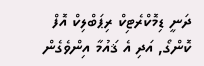ދަނީ ޑިމޮކްރެޓިކް ރިޕަބްލިކް އޮފް ކޮންގޯ, އަދި އެ ޤައުމާ އިންވެގެން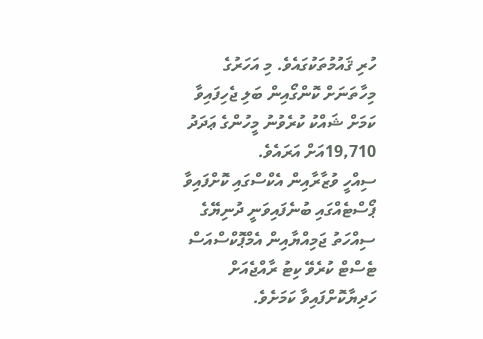ހުރި ޤައުމުތަކުގައެވެ. މި އަހަރުގެ މިހާތަނަށް ކޮންގޯއިން ބަލި ޖެހިފައިވާ ކަމަށް ޝައްކު ކުރެވުނު މީހުންގެ ޢަދަދު 19,710އަށް އަރައެވެ.
ސިއްހީ ވުޒާރާއިން އެކްސްގައި ކޮށްފައިވާ ޕޯސްޓެއްގައި ބުނެފައިވަނީ ދުނިޔޭގެ ސިއްހަތު ޖަމިއްޔާއިން އެމްޕޮކްސްއަސް ޓެސްޓް ކުރެވޭ ކިޓު ރާއްޖެއަށް ހަދިޔާކޮށްފައިވާ ކަމަށެވެ.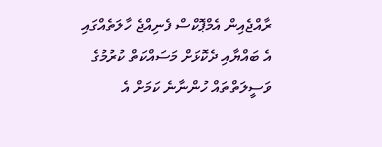ރާއްޖެއިން އެމްޕޮކްސް ފެނިއްޖެ ހާލަތެއްގައި އެ ބައްޔާއި ދެކޮޅަށް މަސައްކަތް ކުރުމުގެ ވަސީލަތްތައް ހުންނާނެ ކަމަށް އެ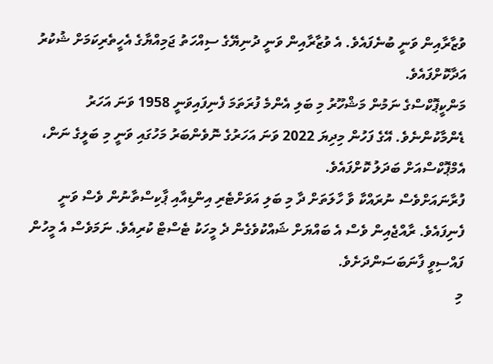ވުޒާރާއިން ވަނީ ބުނެފައެވެ. އެ ވުޒާރާއިން ވަނީ ދުނިޔޭގެ ސިއްހަތު ޖަމިއްޔާގެ އެހީތެރިކަމަށް ޝުކުރު އަދާކޮށްފައެވެ.
މަންކީޕޮކްސްގެ ނަމުން މަޝްހޫރު މި ބަލި އެންމެ ފުރަތަމަ ފެނިފައިވަނީ 1958 ވަނަ އަހަރު ޑެންމާކުންނެވެ. އޭގެ ފަހުން މިދިޔަ 2022 ވަނަ އަހަރުގެ ނޮވެންބަރު މަހުގައި ވަނީ މި ބަލީގެ ނަން، އެމްޕޮކްސްއަށް ބަދަލު ކޮށްފައެވެ.
ފުރާނައަށްވެސް ނުރައްކާ ވާ ހާލަތަށް ދާ މި ބަލި އަވަށްޓެރި އިންޑިއާއި ޕާކިސްތާނުން ވެސް ވަނީ ފެނިފައެވެ. ރާއްޖެއިން ވެސް އެ ބައްޔަށް ޝައްކުވެގެން ދެ މީހަކު ޓެސްޓް ކުރިއެވެ. ނަމަވެސް އެ މީހުން ފައްސިވީ ފާނަބަސަންދަށެވެ.
މި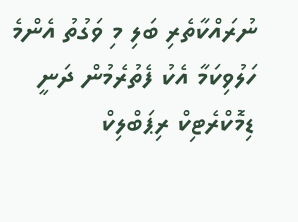ނުރައްކާތެރި ބަލި މި ވަގުތު އެންމެ ހަލުވިކަމާ އެކު ފެތުރެމުން ދަނީ ޑިމޮކްރެޓިކް ރިޕަބްލިކް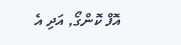އޮފް ކޮންގޯ, އަދި އެ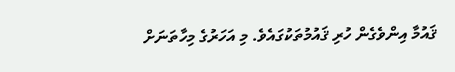ޤައުމާ އިންވެގެން ހުރި ޤައުމުތަކުގައެވެ. މި އަހަރުގެ މިހާތަނަށް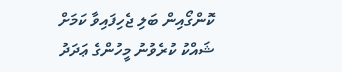ކޮންގޯއިން ބަލި ޖެހިފައިވާ ކަމަށް ޝައްކު ކުރެވުނު މީހުންގެ ޢަދަދު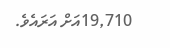19,710އަށް އަރައެވެ.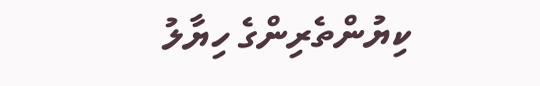ކިޔުންތެރިންގެ ހިޔާލު